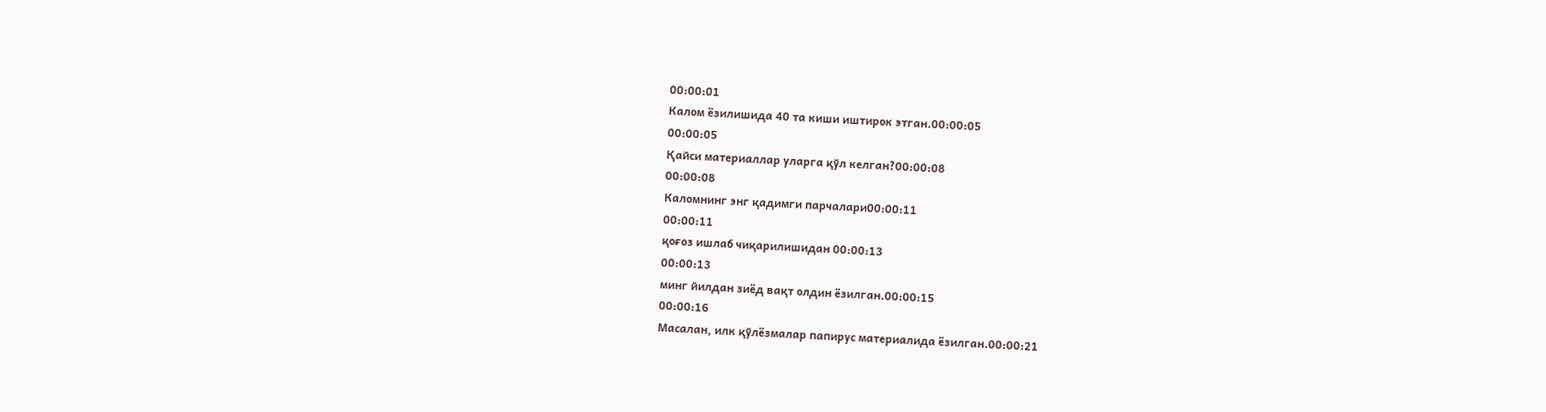00:00:01
Калом ёзилишида 40 та киши иштирок этган.00:00:05
00:00:05
Қайси материаллар уларга қўл келган?00:00:08
00:00:08
Каломнинг энг қадимги парчалари00:00:11
00:00:11
қоғоз ишлаб чиқарилишидан 00:00:13
00:00:13
минг йилдан зиёд вақт олдин ёзилган.00:00:15
00:00:16
Масалан, илк қўлёзмалар папирус материалида ёзилган.00:00:21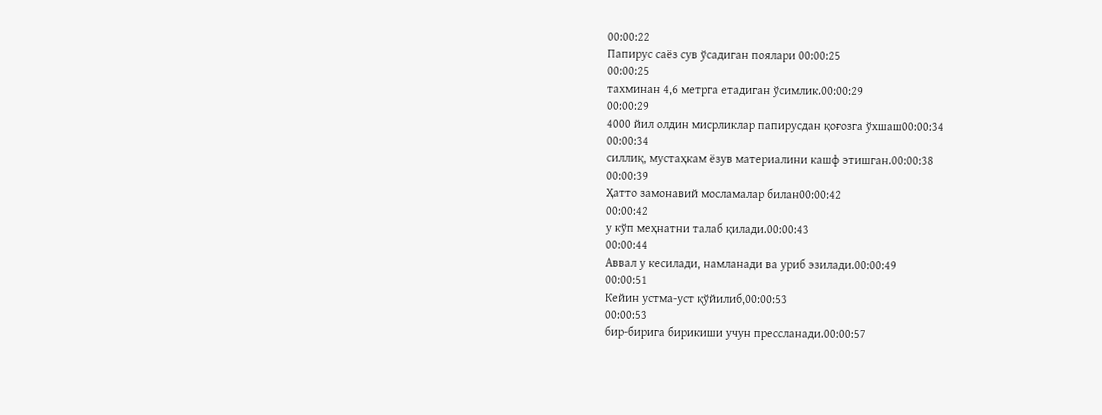00:00:22
Папирус саёз сув ўсадиган поялари 00:00:25
00:00:25
тахминан 4,6 метрга етадиган ўсимлик.00:00:29
00:00:29
4000 йил олдин мисрликлар папирусдан қоғозга ўхшаш00:00:34
00:00:34
силлиқ, мустаҳкам ёзув материалини кашф этишган.00:00:38
00:00:39
Ҳатто замонавий мосламалар билан00:00:42
00:00:42
у кўп меҳнатни талаб қилади.00:00:43
00:00:44
Аввал у кесилади, намланади ва уриб эзилади.00:00:49
00:00:51
Кейин устма-уст қўйилиб,00:00:53
00:00:53
бир-бирига бирикиши учун прессланади.00:00:57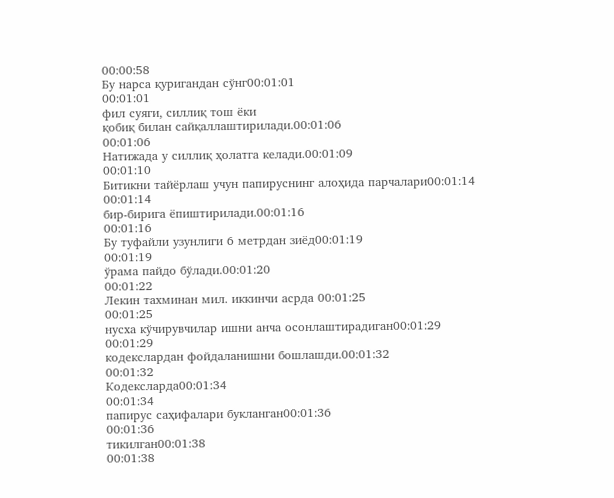00:00:58
Бу нарса қуригандан сўнг00:01:01
00:01:01
фил суяги, силлиқ тош ёки
қобиқ билан сайқаллаштирилади.00:01:06
00:01:06
Натижада у силлиқ ҳолатга келади.00:01:09
00:01:10
Битикни тайёрлаш учун папируснинг алоҳида парчалари00:01:14
00:01:14
бир-бирига ёпиштирилади.00:01:16
00:01:16
Бу туфайли узунлиги 6 метрдан зиёд00:01:19
00:01:19
ўрама пайдо бўлади.00:01:20
00:01:22
Лекин тахминан мил. иккинчи асрда 00:01:25
00:01:25
нусха кўчирувчилар ишни анча осонлаштирадиган00:01:29
00:01:29
кодекслардан фойдаланишни бошлашди.00:01:32
00:01:32
Кодексларда00:01:34
00:01:34
папирус саҳифалари букланган00:01:36
00:01:36
тикилган00:01:38
00:01:38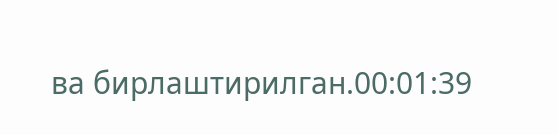ва бирлаштирилган.00:01:39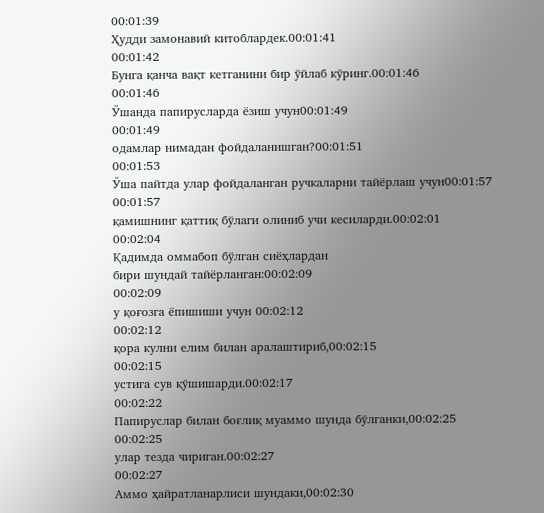00:01:39
Ҳудди замонавий китоблардек.00:01:41
00:01:42
Бунга қанча вақт кетганини бир ўйлаб кўринг.00:01:46
00:01:46
Ўшанда папирусларда ёзиш учун00:01:49
00:01:49
одамлар нимадан фойдаланишган?00:01:51
00:01:53
Ўша пайтда улар фойдаланган ручкаларни тайёрлаш учун00:01:57
00:01:57
қамишнинг қаттиқ бўлаги олиниб учи кесиларди.00:02:01
00:02:04
Қадимда оммабоп бўлган сиёҳлардан
бири шундай тайёрланган:00:02:09
00:02:09
у қоғозга ёпишиши учун 00:02:12
00:02:12
қора кулни елим билан аралаштириб,00:02:15
00:02:15
устига сув қўшишарди.00:02:17
00:02:22
Папируслар билан боғлиқ муаммо шунда бўлганки,00:02:25
00:02:25
улар тезда чириган.00:02:27
00:02:27
Аммо ҳайратланарлиси шундаки,00:02:30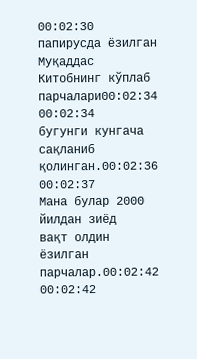00:02:30
папирусда ёзилган Муқаддас Китобнинг кўплаб парчалари00:02:34
00:02:34
бугунги кунгача сақланиб қолинган.00:02:36
00:02:37
Мана булар 2000 йилдан зиёд
вақт олдин ёзилган парчалар.00:02:42
00:02:42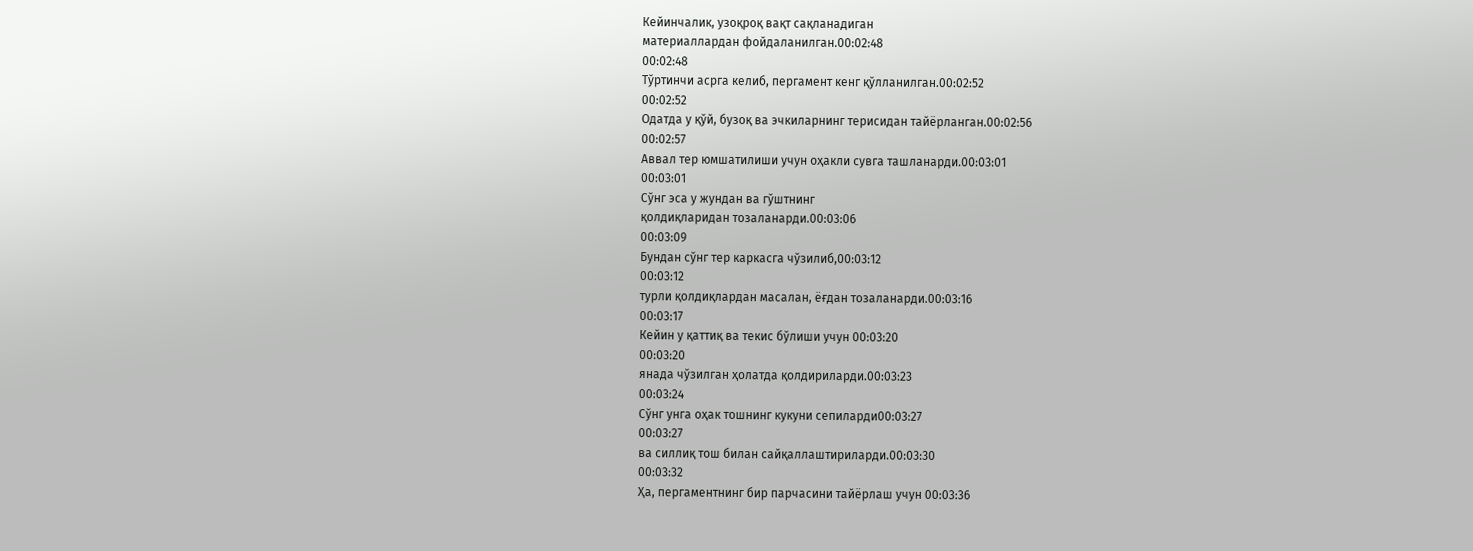Кейинчалик, узоқроқ вақт сақланадиган
материаллардан фойдаланилган.00:02:48
00:02:48
Тўртинчи асрга келиб, пергамент кенг қўлланилган.00:02:52
00:02:52
Одатда у қўй, бузоқ ва эчкиларнинг терисидан тайёрланган.00:02:56
00:02:57
Аввал тер юмшатилиши учун оҳакли сувга ташланарди.00:03:01
00:03:01
Сўнг эса у жундан ва гўштнинг
қолдиқларидан тозаланарди.00:03:06
00:03:09
Бундан сўнг тер каркасга чўзилиб,00:03:12
00:03:12
турли қолдиқлардан масалан, ёғдан тозаланарди.00:03:16
00:03:17
Кейин у қаттиқ ва текис бўлиши учун 00:03:20
00:03:20
янада чўзилган ҳолатда қолдириларди.00:03:23
00:03:24
Сўнг унга оҳак тошнинг кукуни сепиларди00:03:27
00:03:27
ва силлиқ тош билан сайқаллаштириларди.00:03:30
00:03:32
Ҳа, пергаментнинг бир парчасини тайёрлаш учун 00:03:36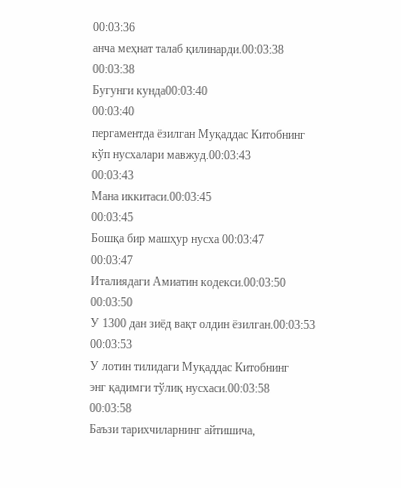00:03:36
анча меҳнат талаб қилинарди.00:03:38
00:03:38
Бугунги кунда00:03:40
00:03:40
пергаментда ёзилган Муқаддас Китобнинг
кўп нусхалари мавжуд.00:03:43
00:03:43
Мана иккитаси.00:03:45
00:03:45
Бошқа бир машҳур нусха 00:03:47
00:03:47
Италиядаги Амиатин кодекси.00:03:50
00:03:50
У 1300 дан зиёд вақт олдин ёзилган.00:03:53
00:03:53
У лотин тилидаги Муқаддас Китобнинг
энг қадимги тўлиқ нусхаси.00:03:58
00:03:58
Баъзи тарихчиларнинг айтишича,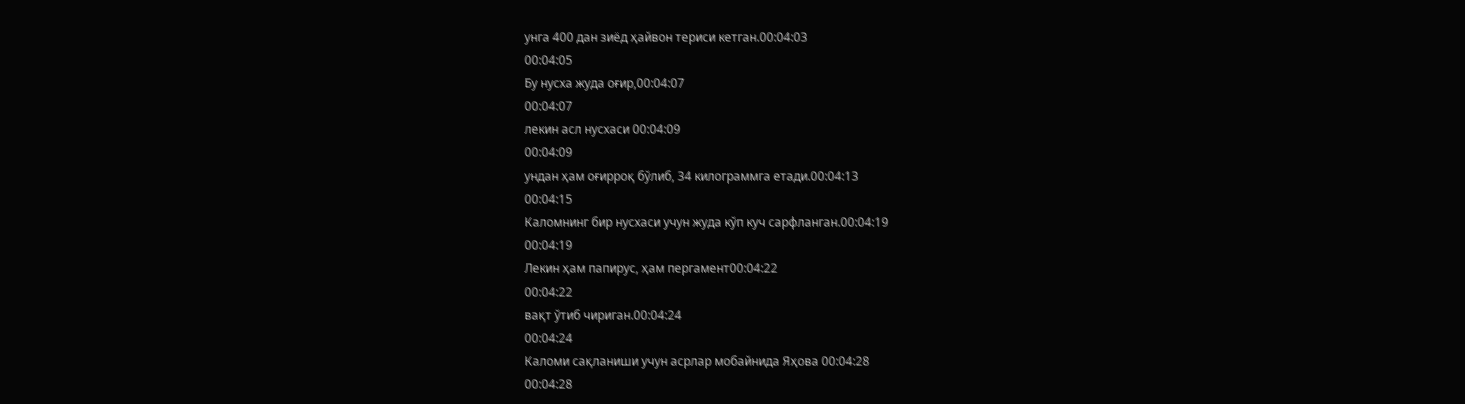унга 400 дан зиёд ҳайвон териси кетган.00:04:03
00:04:05
Бу нусха жуда оғир,00:04:07
00:04:07
лекин асл нусхаси 00:04:09
00:04:09
ундан ҳам оғирроқ бўлиб, 34 килограммга етади.00:04:13
00:04:15
Каломнинг бир нусхаси учун жуда кўп куч сарфланган.00:04:19
00:04:19
Лекин ҳам папирус, ҳам пергамент00:04:22
00:04:22
вақт ўтиб чириган.00:04:24
00:04:24
Каломи сақланиши учун асрлар мобайнида Яҳова 00:04:28
00:04:28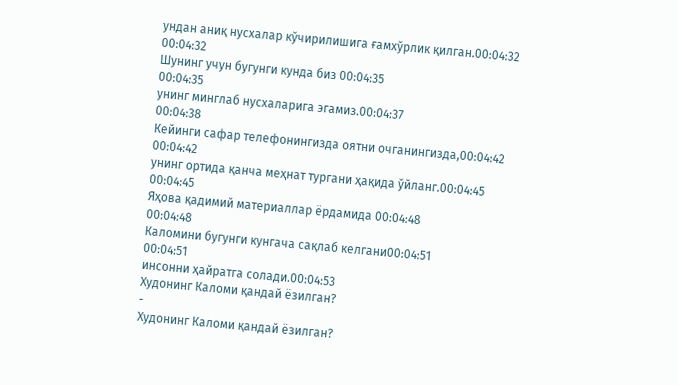ундан аниқ нусхалар кўчирилишига ғамхўрлик қилган.00:04:32
00:04:32
Шунинг учун бугунги кунда биз 00:04:35
00:04:35
унинг минглаб нусхаларига эгамиз.00:04:37
00:04:38
Кейинги сафар телефонингизда оятни очганингизда,00:04:42
00:04:42
унинг ортида қанча меҳнат тургани ҳақида ўйланг.00:04:45
00:04:45
Яҳова қадимий материаллар ёрдамида 00:04:48
00:04:48
Каломини бугунги кунгача сақлаб келгани00:04:51
00:04:51
инсонни ҳайратга солади.00:04:53
Худонинг Каломи қандай ёзилган?
-
Худонинг Каломи қандай ёзилган?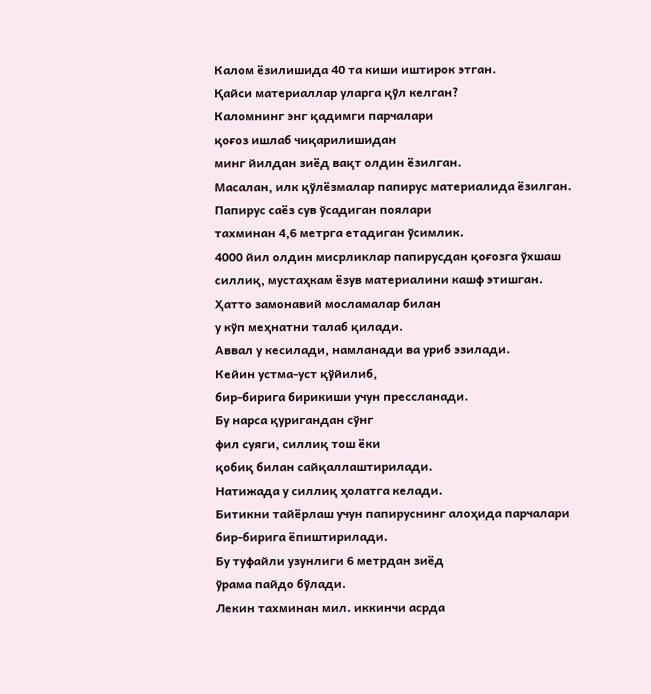Калом ёзилишида 40 та киши иштирок этган.
Қайси материаллар уларга қўл келган?
Каломнинг энг қадимги парчалари
қоғоз ишлаб чиқарилишидан
минг йилдан зиёд вақт олдин ёзилган.
Масалан, илк қўлёзмалар папирус материалида ёзилган.
Папирус саёз сув ўсадиган поялари
тахминан 4,6 метрга етадиган ўсимлик.
4000 йил олдин мисрликлар папирусдан қоғозга ўхшаш
силлиқ, мустаҳкам ёзув материалини кашф этишган.
Ҳатто замонавий мосламалар билан
у кўп меҳнатни талаб қилади.
Аввал у кесилади, намланади ва уриб эзилади.
Кейин устма-уст қўйилиб,
бир-бирига бирикиши учун прессланади.
Бу нарса қуригандан сўнг
фил суяги, силлиқ тош ёки
қобиқ билан сайқаллаштирилади.
Натижада у силлиқ ҳолатга келади.
Битикни тайёрлаш учун папируснинг алоҳида парчалари
бир-бирига ёпиштирилади.
Бу туфайли узунлиги 6 метрдан зиёд
ўрама пайдо бўлади.
Лекин тахминан мил. иккинчи асрда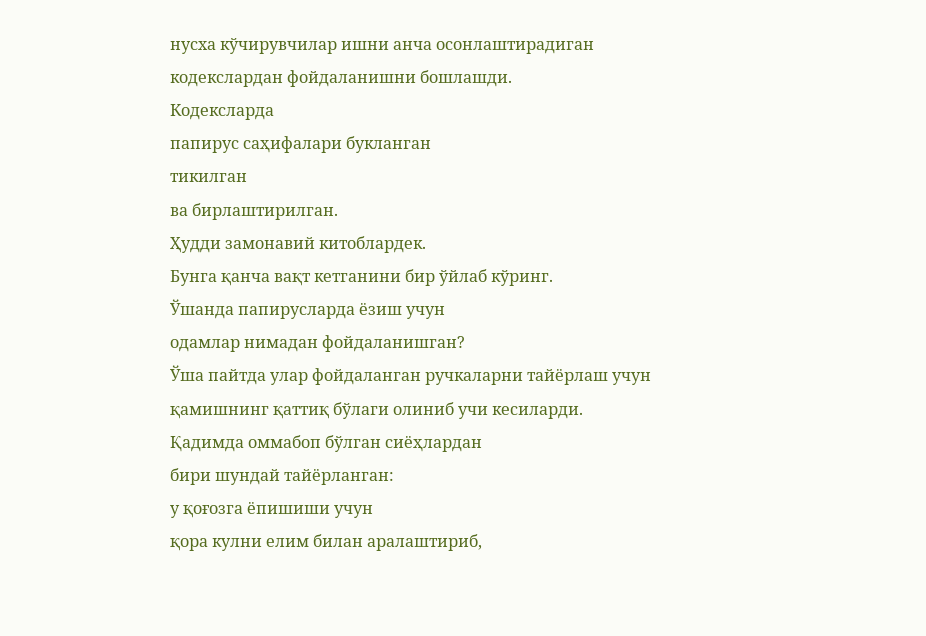нусха кўчирувчилар ишни анча осонлаштирадиган
кодекслардан фойдаланишни бошлашди.
Кодексларда
папирус саҳифалари букланган
тикилган
ва бирлаштирилган.
Ҳудди замонавий китоблардек.
Бунга қанча вақт кетганини бир ўйлаб кўринг.
Ўшанда папирусларда ёзиш учун
одамлар нимадан фойдаланишган?
Ўша пайтда улар фойдаланган ручкаларни тайёрлаш учун
қамишнинг қаттиқ бўлаги олиниб учи кесиларди.
Қадимда оммабоп бўлган сиёҳлардан
бири шундай тайёрланган:
у қоғозга ёпишиши учун
қора кулни елим билан аралаштириб,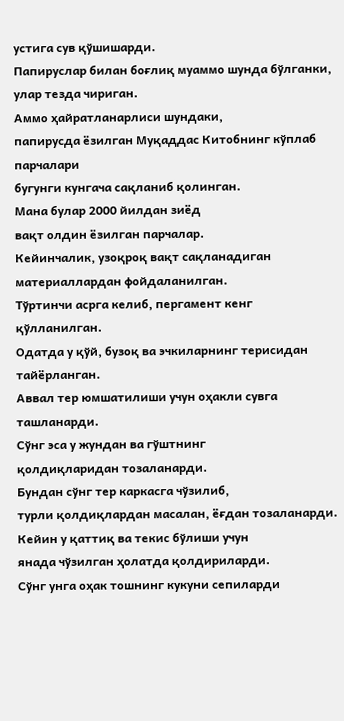устига сув қўшишарди.
Папируслар билан боғлиқ муаммо шунда бўлганки,
улар тезда чириган.
Аммо ҳайратланарлиси шундаки,
папирусда ёзилган Муқаддас Китобнинг кўплаб парчалари
бугунги кунгача сақланиб қолинган.
Мана булар 2000 йилдан зиёд
вақт олдин ёзилган парчалар.
Кейинчалик, узоқроқ вақт сақланадиган
материаллардан фойдаланилган.
Тўртинчи асрга келиб, пергамент кенг қўлланилган.
Одатда у қўй, бузоқ ва эчкиларнинг терисидан тайёрланган.
Аввал тер юмшатилиши учун оҳакли сувга ташланарди.
Сўнг эса у жундан ва гўштнинг
қолдиқларидан тозаланарди.
Бундан сўнг тер каркасга чўзилиб,
турли қолдиқлардан масалан, ёғдан тозаланарди.
Кейин у қаттиқ ва текис бўлиши учун
янада чўзилган ҳолатда қолдириларди.
Сўнг унга оҳак тошнинг кукуни сепиларди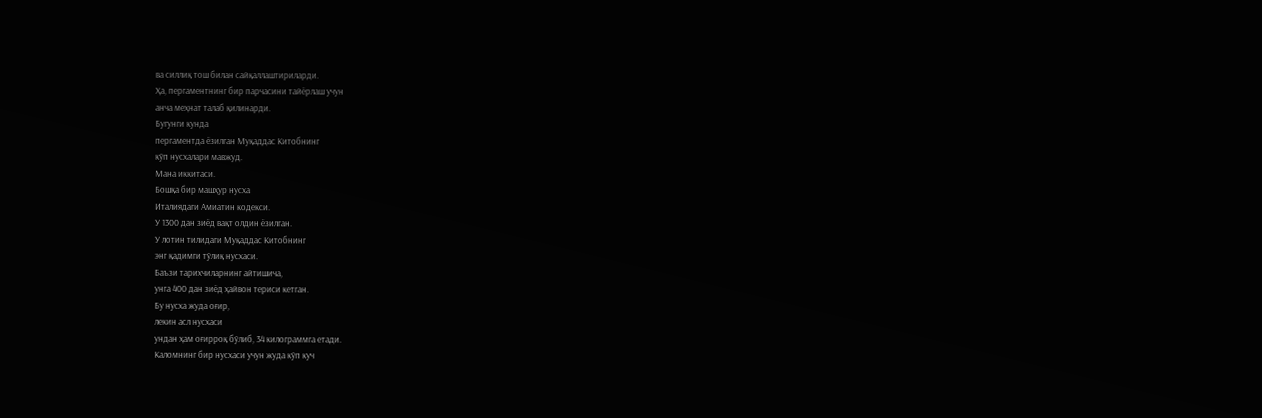ва силлиқ тош билан сайқаллаштириларди.
Ҳа, пергаментнинг бир парчасини тайёрлаш учун
анча меҳнат талаб қилинарди.
Бугунги кунда
пергаментда ёзилган Муқаддас Китобнинг
кўп нусхалари мавжуд.
Мана иккитаси.
Бошқа бир машҳур нусха
Италиядаги Амиатин кодекси.
У 1300 дан зиёд вақт олдин ёзилган.
У лотин тилидаги Муқаддас Китобнинг
энг қадимги тўлиқ нусхаси.
Баъзи тарихчиларнинг айтишича,
унга 400 дан зиёд ҳайвон териси кетган.
Бу нусха жуда оғир,
лекин асл нусхаси
ундан ҳам оғирроқ бўлиб, 34 килограммга етади.
Каломнинг бир нусхаси учун жуда кўп куч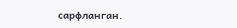сарфланган.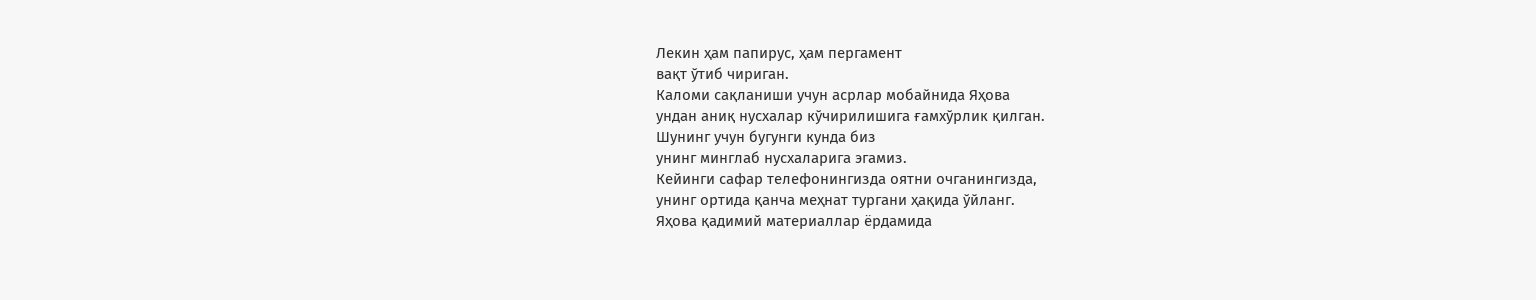Лекин ҳам папирус, ҳам пергамент
вақт ўтиб чириган.
Каломи сақланиши учун асрлар мобайнида Яҳова
ундан аниқ нусхалар кўчирилишига ғамхўрлик қилган.
Шунинг учун бугунги кунда биз
унинг минглаб нусхаларига эгамиз.
Кейинги сафар телефонингизда оятни очганингизда,
унинг ортида қанча меҳнат тургани ҳақида ўйланг.
Яҳова қадимий материаллар ёрдамида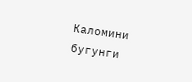Каломини бугунги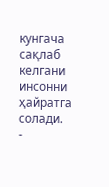кунгача сақлаб келгани
инсонни ҳайратга солади.
-